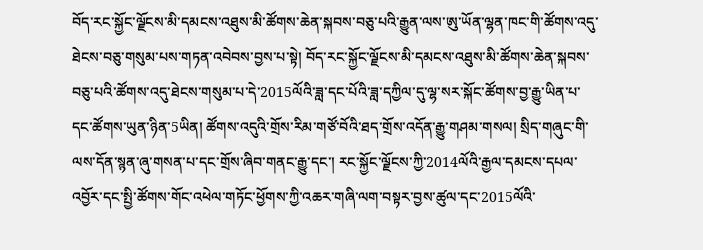བོད་རང་སྐྱོང་ལྗོངས་མི་དམངས་འཐུས་མི་ཚོགས་ཆེན་སྐབས་བཅུ་པའི་རྒྱུན་ལས་ཨུ་ཡོན་ལྷན་ཁང་གི་ཚོགས་འདུ་ཐེངས་བཅུ་གསུམ་པས་གཏན་འབེབས་བྱས་པ་སྟེ། བོད་རང་སྐྱོང་ལྗོངས་མི་དམངས་འཐུས་མི་ཚོགས་ཆེན་སྐབས་བཅུ་པའི་ཚོགས་འདུ་ཐེངས་གསུམ་པ་དེ་2015ལོའི་ཟླ་དང་པོའི་ཟླ་དཀྱིལ་དུ་ལྷ་སར་སྐོང་ཚོགས་བྱ་རྒྱུ་ཡིན་པ་དང་ཚོགས་ཡུན་ཉིན་5ཡིན། ཚོགས་འདུའི་གྲོས་རིམ་གཙོ་བོའི་ཐད་གྲོས་འདོན་རྒྱུ་གཤམ་གསལ། སྲིད་གཞུང་གི་ལས་དོན་སྙན་ཞུ་གསན་པ་དང་གྲོས་ཞིབ་གནང་རྒྱུ་དང་། རང་སྐྱོང་ལྗོངས་ཀྱི་2014ལོའི་རྒྱལ་དམངས་དཔལ་འབྱོར་དང་སྤྱི་ཚོགས་གོང་འཕེལ་གཏོང་ཕྱོགས་ཀྱི་འཆར་གཞི་ལག་བསྟར་བྱས་ཚུལ་དང་2015ལོའི་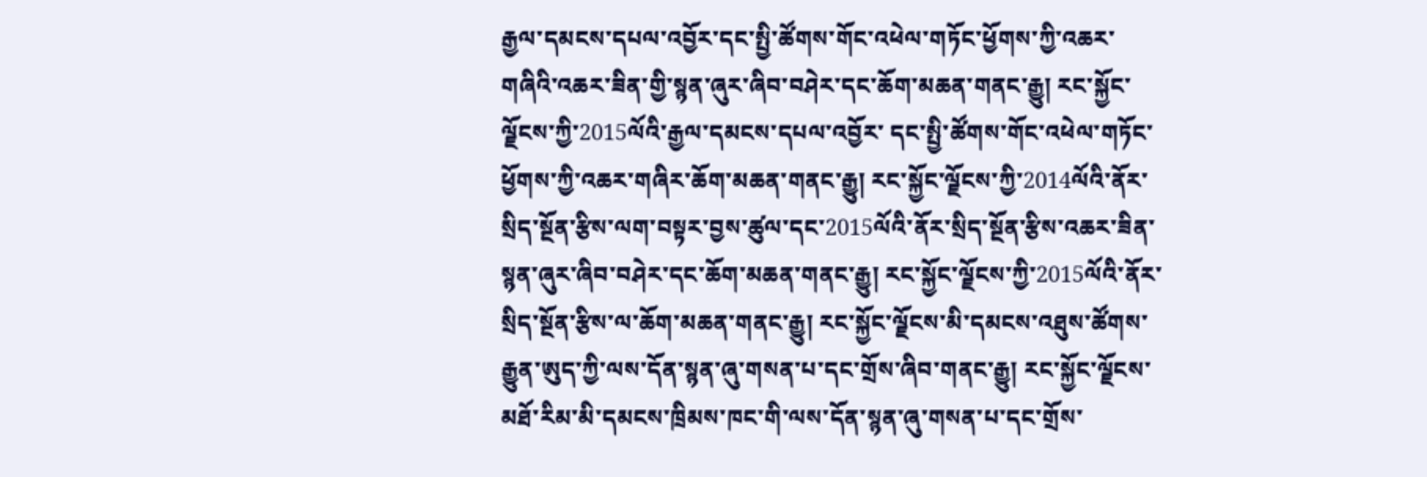རྒྱལ་དམངས་དཔལ་འབྱོར་དང་སྤྱི་ཚོགས་གོང་འཕེལ་གཏོང་ཕྱོགས་ཀྱི་འཆར་གཞིའི་འཆར་ཟིན་གྱི་སྙན་ཞུར་ཞིབ་བཤེར་དང་ཆོག་མཆན་གནང་རྒྱུ། རང་སྐྱོང་ལྗོངས་ཀྱི་2015ལོའི་རྒྱལ་དམངས་དཔལ་འབྱོར་ དང་སྤྱི་ཚོགས་གོང་འཕེལ་གཏོང་ཕྱོགས་ཀྱི་འཆར་གཞིར་ཆོག་མཆན་གནང་རྒྱུ། རང་སྐྱོང་ལྗོངས་ཀྱི་2014ལོའི་ནོར་སྲིད་སྔོན་རྩིས་ལག་བསྟར་བྱས་ཚུལ་དང་2015ལོའི་ནོར་སྲིད་སྔོན་རྩིས་འཆར་ཟིན་སྙན་ཞུར་ཞིབ་བཤེར་དང་ཆོག་མཆན་གནང་རྒྱུ། རང་སྐྱོང་ལྗོངས་ཀྱི་2015ལོའི་ནོར་སྲིད་སྔོན་རྩིས་ལ་ཆོག་མཆན་གནང་རྒྱུ། རང་སྐྱོང་ལྗོངས་མི་དམངས་འཐུས་ཚོགས་རྒྱུན་ཨུད་ཀྱི་ལས་དོན་སྙན་ཞུ་གསན་པ་དང་གྲོས་ཞིབ་གནང་རྒྱུ། རང་སྐྱོང་ལྗོངས་མཐོ་རིམ་མི་དམངས་ཁྲིམས་ཁང་གི་ལས་དོན་སྙན་ཞུ་གསན་པ་དང་གྲོས་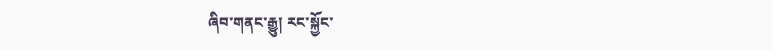ཞིབ་གནང་རྒྱུ། རང་སྐྱོང་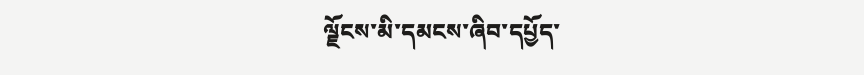ལྗོངས་མི་དམངས་ཞིབ་དཔྱོད་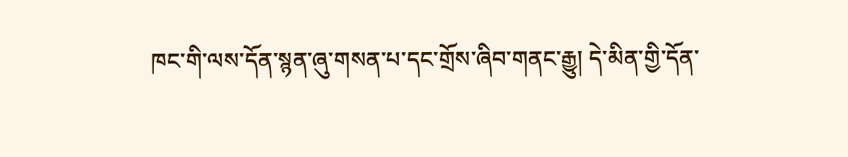ཁང་གི་ལས་དོན་སྙན་ཞུ་གསན་པ་དང་གྲོས་ཞིབ་གནང་རྒྱུ། དེ་མིན་གྱི་དོན་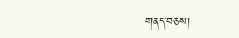གནད་བཅས།